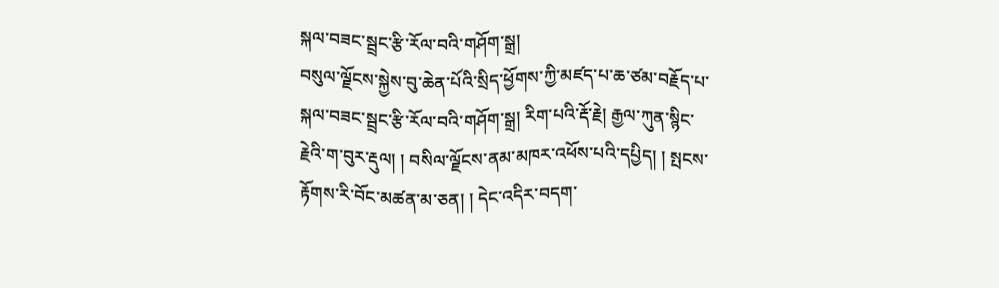སྐལ་བཟང་སྦྲང་རྩི་རོལ་བའི་གཤོག་སྒྲ།
བསུལ་ལྗོངས་སྐྱེས་བུ་ཆེན་པོའི་སྲིད་ཕྱོགས་ཀྱི་མཛད་པ་ཆ་ཙམ་བརྗོད་པ་སྐལ་བཟང་སྦྲང་རྩི་རོལ་བའི་གཤོག་སྒྲ། རིག་པའི་རྡོ་རྗེ། རྒྱལ་ཀུན་སྙིང་རྗེའི་ག་བུར་རྡུལ། ། བསིལ་ལྗོངས་ནམ་མཁར་འཕོས་པའི་དཔྱིད། ། སྤངས་རྟོགས་རི་བོང་མཚན་མ་ཅན། ། དེང་འདིར་བདག་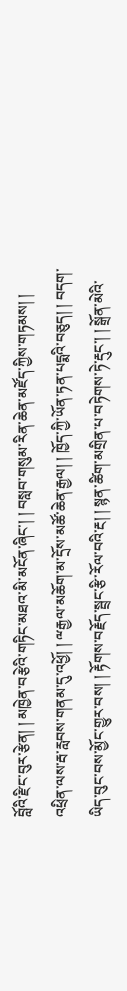བློའི་རྫིང་བུར་རྩེན། ། མཁྱེན་བརྩེའི་གཏིང་མཐའ་མི་མངོན་ཞིང་། ། བསླབ་གསུམ་རིན་ཆེན་མཛོད་ཀྱིས་གཏམས། ། འཕྲིན་ལས་རྦ་རླབས་གནམ་དུ་འཕྱོ། ། ྋརྒྱལ་མཆོག་མ་དྲོས་མཚོ་ཆེན་རྒྱལ། ། ཁྱོད་ཀྱི་ཡོན་ཏན་པདྨའི་བཅུད། ། བདག་ཡིད་བུང་བས་མྱོང་གྱུར་བས། ། རྟོགས་བརྗོད་སྦྲང་རྩི་རོལ་བའི་རྔ། ། སྙན་ཚིག་མགྲིན་པ་བཏེགས་ཏེ་རྡུང་། ། སྒྲོན་མེའི་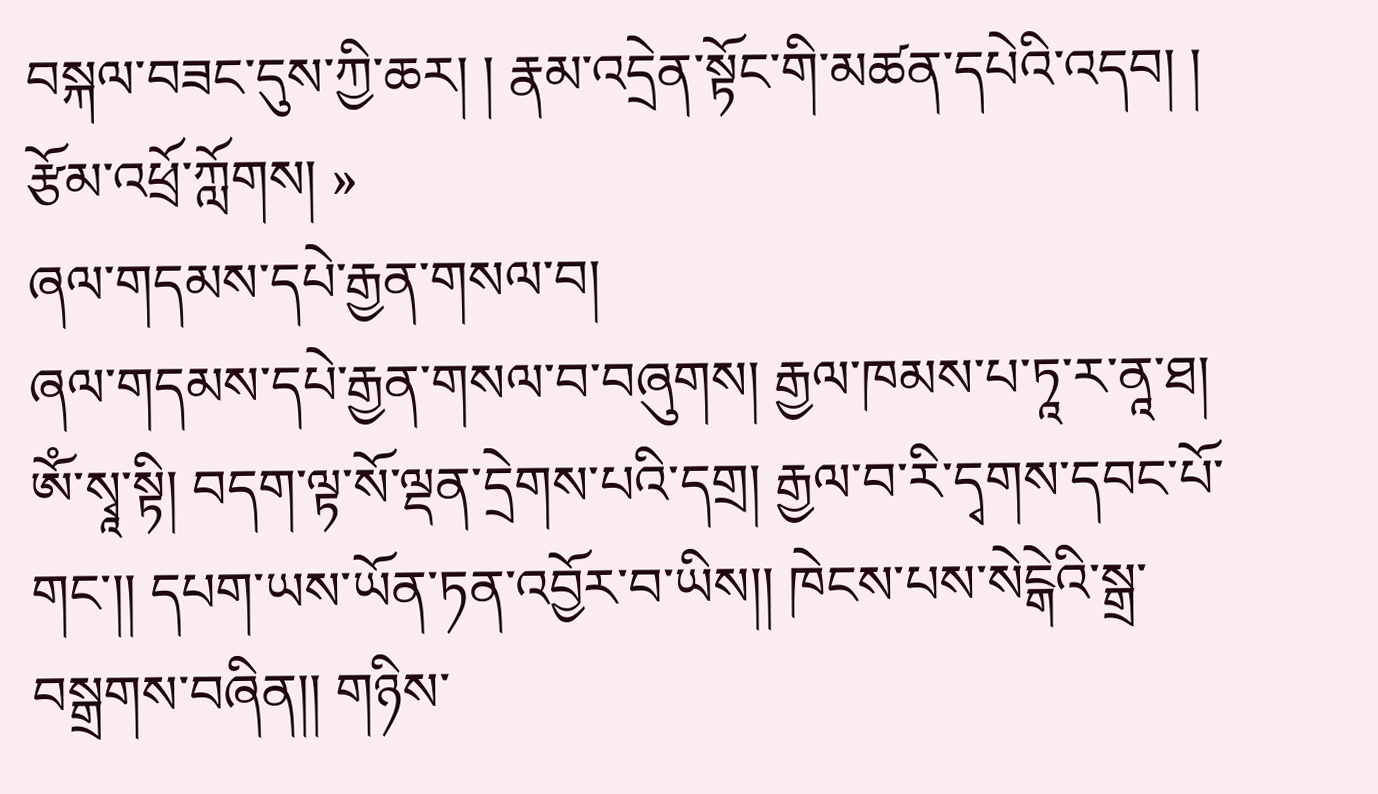བསྐལ་བཟང་དུས་ཀྱི་ཆར། ། རྣམ་འདྲེན་སྟོང་གི་མཚན་དཔེའི་འདབ། །
རྩོམ་འཕྲོ་ཀློགས། »
ཞལ་གདམས་དཔེ་རྒྱན་གསལ་བ།
ཞལ་གདམས་དཔེ་རྒྱན་གསལ་བ་བཞུགས། རྒྱལ་ཁམས་པ་ཏཱ་ར་ནཱ་ཐ། ཨོཾ་སྭཱ་སྟི། བདག་ལྟ་སོ་ལྡན་དྲེགས་པའི་དགྲ། རྒྱལ་བ་རི་དྭགས་དབང་པོ་གང་།། དཔག་ཡས་ཡོན་ཏན་འབྱོར་བ་ཡིས།། ཁེངས་པས་སེངྒེའི་སྒྲ་བསྒྲགས་བཞིན།། གཉིས་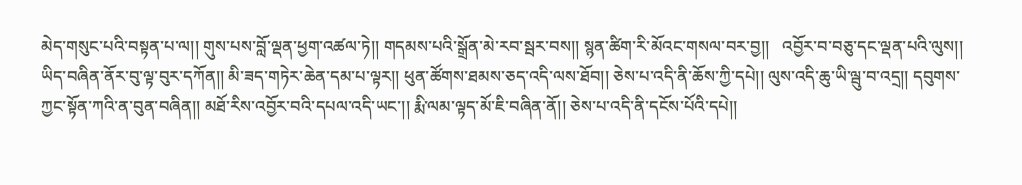མེད་གསུང་པའི་བསྟན་པ་ལ།། གུས་པས་བློ་ལྡན་ཕྱག་འཚལ་ཏེ།། གདམས་པའི་སྒྲོན་མེ་རབ་སྦར་བས།། སྙན་ཚིག་རི་མོའང་གསལ་བར་བྱ།།   འབྱོར་བ་བཅུ་དང་ལྡན་པའི་ལུས།། ཡིད་བཞིན་ནོར་བུ་ལྟ་བུར་དཀོན།། མི་ཟད་གཏེར་ཆེན་དམ་པ་ལྟར།། ཕུན་ཚོགས་ཐམས་ཅད་འདི་ལས་ཐོབ།། ཅེས་པ་འདི་ནི་ཆོས་ཀྱི་དཔེ།། ལུས་འདི་ཆུ་ཡི་ལྦུ་བ་འདྲ།། དབུགས་ཀྱང་སྟོན་ཀའི་ན་བུན་བཞིན།། མཐོ་རིས་འབྱོར་བའི་དཔལ་འདི་ཡང་།། རྨི་ལམ་ལྟད་མོ་ཇི་བཞིན་ནོ།། ཅེས་པ་འདི་ནི་དངོས་པོའི་དཔེ།།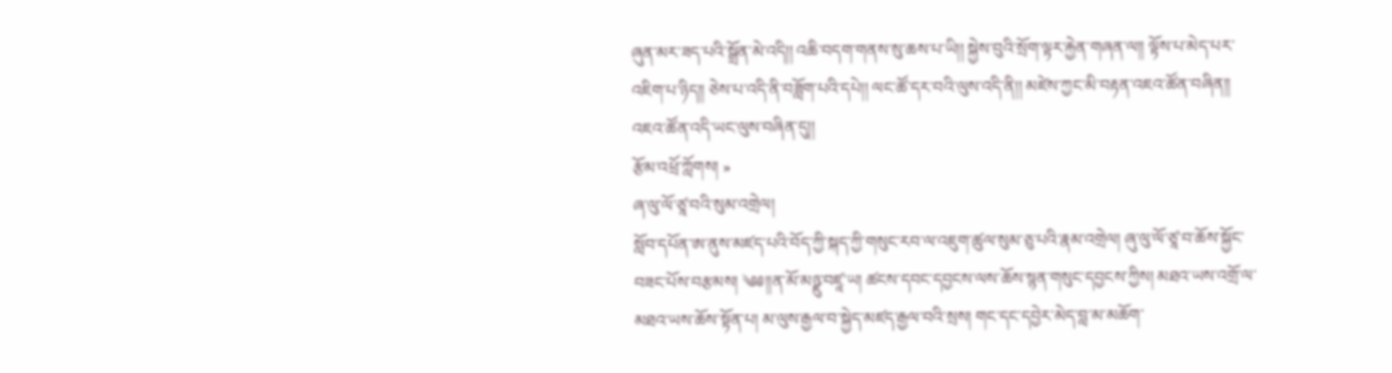ཞུན་མར་ཟད་པའི་སྒྲོན་མེ་འདི།། འཆི་བདག་གནས་སུ་ཆས་པ་ཡི།། སྐྱེས་བུའི་སྲོག་ལྟར་རྐྱེན་གཞན་ལ།། ལྟོས་པ་མེད་པར་འཇིག་པ་ཉིད།། ཅེས་པ་འདི་ནི་བཟློག་པའི་དཔེ།། ལང་ཚོ་དར་བའི་ལུས་འདི་ནི།། མཛེས་ཀྱང་མི་བརྟན་འཇའ་ཚོན་བཞིན།། འཇའ་ཚོན་འདི་ཡང་ལུས་བཞིན་དུ།།
རྩོམ་འཕྲོ་ཀློགས། »
ཞ་ལུ་ལོ་ཙཱ་བའི་སུམ་འགྲེལ།
སློབ་དཔོན་ཨ་ནུས་མཛད་པའི་བོད་ཀྱི་སྐད་ཀྱི་གསུང་རབ་ལ་འཇུག་ཚུལ་སུམ་ཅུ་པའི་རྣམ་འགྲེལ། ཞུ་ལུ་ལོ་ཙཱ་བ་ཆོས་སྐྱོང་བཟང་པོས་བརྩམས། ༄༅།།ན་མོ་མཉྫུ་བཛཱ་ཡ། ཚངས་དབང་དབྱངས་ལས་ཆོས་སྙན་གསུང་དབྱངས་ཀྱིས། མཐའ་ཡས་འགྲོ་ལ་མཐའ་ཡས་ཆོས་སྟོན་པ། མ་ལུས་རྒྱལ་བ་སྐྱེད་མཛད་རྒྱལ་བའི་སྲས། གང་དང་དབྱེར་མེད་བླ་མ་མཆོག་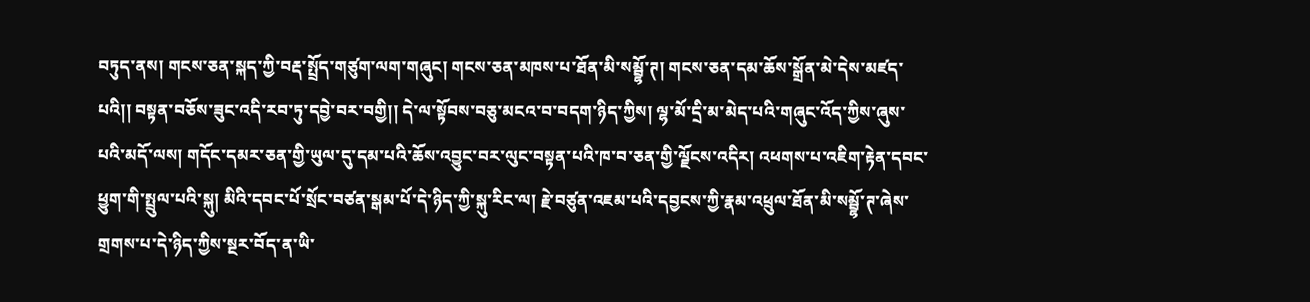བཏུད་ནས། གངས་ཅན་སྐད་ཀྱི་བརྡ་སྤྲོད་གཙུག་ལག་གཞུང། གངས་ཅན་མཁས་པ་ཐོན་མི་སམྦྷོ་ཊ། གངས་ཅན་དམ་ཆོས་སྒྲོན་མེ་དེས་མཛད་པའི།། བསྟན་བཅོས་ཟུང་འདི་རབ་ཏུ་དབྱེ་བར་བགྱི།། དེ་ལ་སྟོབས་བཅུ་མངའ་བ་བདག་ཉིད་ཀྱིས། ལྷ་མོ་དྲི་མ་མེད་པའི་གཞུང་འོད་ཀྱིས་ཞུས་པའི་མདོ་ལས། གདོང་དམར་ཅན་གྱི་ཡུལ་དུ་དམ་པའི་ཆོས་འབྱུང་བར་ལུང་བསྟན་པའི་ཁ་བ་ཅན་གྱི་ལྗོངས་འདིར། འཕགས་པ་འཇིག་རྟེན་དབང་ཕྱུག་གི་སྤྲུལ་པའི་སྐུ། མིའི་དབང་པོ་སྲོང་བཙན་སྒམ་པོ་དེ་ཉིད་ཀྱི་སྐུ་རིང་ལ། རྗེ་བཙུན་འཇམ་པའི་དབྱངས་ཀྱི་རྣམ་འཕྲུལ་ཐོན་མི་སམྦྷོ་ཊ་ཞེས་གྲགས་པ་དེ་ཉིད་ཀྱིས་སྔར་བོད་ན་ཡི་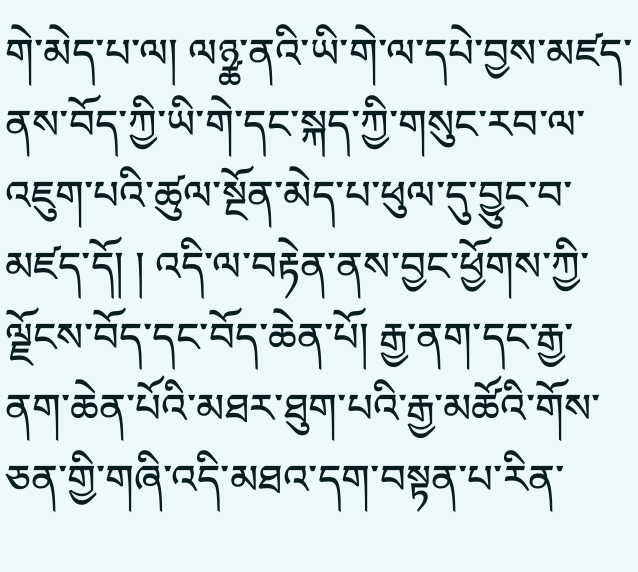གེ་མེད་པ་ལ། ལཉྪ་ནའི་ཡི་གེ་ལ་དཔེ་བྱས་མཛད་ནས་བོད་ཀྱི་ཡི་གེ་དང་སྐད་ཀྱི་གསུང་རབ་ལ་འཇུག་པའི་ཚུལ་སྔོན་མེད་པ་ཕུལ་དུ་བྱུང་བ་མཛད་དོ། ། འདི་ལ་བརྟེན་ནས་བྱང་ཕྱོགས་ཀྱི་ལྗོངས་བོད་དང་བོད་ཆེན་པོ། རྒྱ་ནག་དང་རྒྱ་ནག་ཆེན་པོའི་མཐར་ཐུག་པའི་རྒྱ་མཚོའི་གོས་ཅན་གྱི་གཞི་འདི་མཐའ་དག་བསྟན་པ་རིན་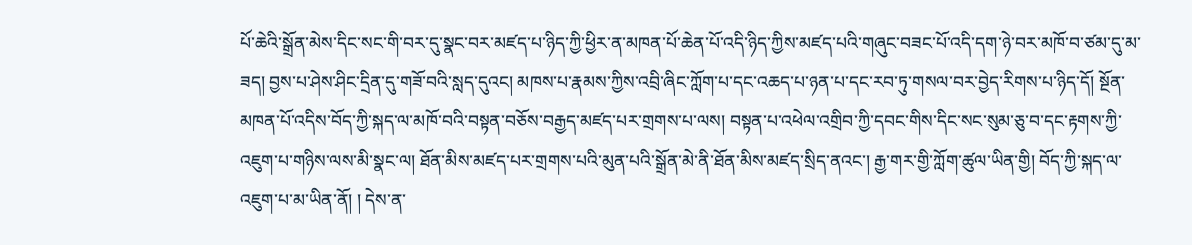པོ་ཆེའི་སྒྲོན་མེས་དིང་སང་གི་བར་དུ་སྣང་བར་མཛད་པ་ཉིད་ཀྱི་ཕྱིར་ན་མཁན་པོ་ཆེན་པོ་འདི་ཉིད་ཀྱིས་མཛད་པའི་གཞུང་བཟང་པོ་འདི་དག་ཉེ་བར་མཁོ་བ་ཙམ་དུ་མ་ཟད། བྱས་པ་ཤེས་ཤིང་དྲིན་དུ་གཟོ་བའི་སླད་དུའང། མཁས་པ་རྣམས་ཀྱིས་འབྲི་ཞིང་ཀློག་པ་དང་འཆད་པ་ཉན་པ་དང་རབ་ཏུ་གསལ་བར་བྱེད་རིགས་པ་ཉིད་དོ། སྔོན་མཁན་པོ་འདིས་བོད་ཀྱི་སྐད་ལ་མཁོ་བའི་བསྟན་བཅོས་བརྒྱད་མཛད་པར་གྲགས་པ་ལས། བསྟན་པ་འཕེལ་འགྲིབ་ཀྱི་དབང་གིས་དིང་སང་སུམ་ཅུ་བ་དང་རྟགས་ཀྱི་འཇུག་པ་གཉིས་ལས་མི་སྣང་ལ། ཐོན་མིས་མཛད་པར་གྲགས་པའི་མུན་པའི་སྒྲོན་མེ་ནི་ཐོན་མིས་མཛད་སྲིད་ནའང་། རྒྱ་གར་གྱི་ཀློག་ཚུལ་ཡིན་གྱི། བོད་ཀྱི་སྐད་ལ་འཇུག་པ་མ་ཡིན་ནོ། ། དེས་ན་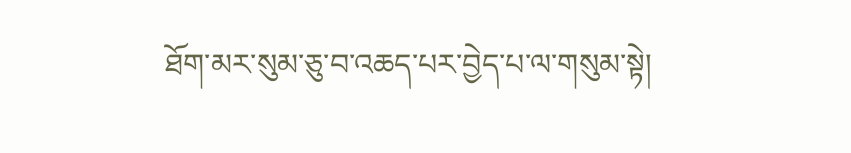ཐོག་མར་སུམ་ཅུ་བ་འཆད་པར་བྱེད་པ་ལ་གསུམ་སྟེ།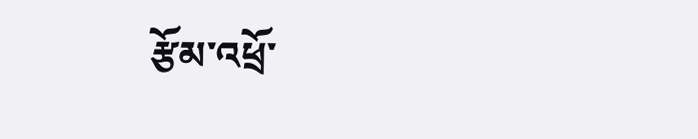རྩོམ་འཕྲོ་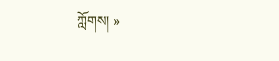ཀློགས། »